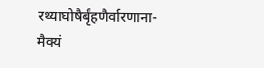रथ्याघोषैर्बृंहणैर्वारणाना-
मैक्यं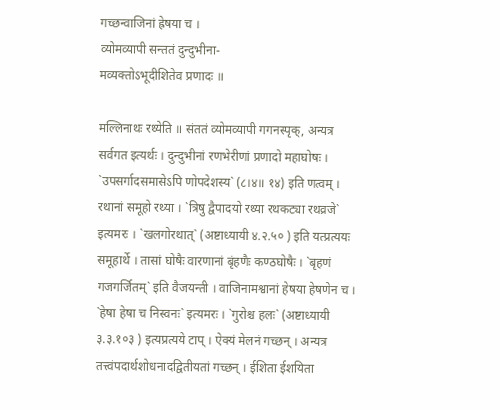गच्छन्वाजिनां ह्रेषया च ।
व्योमव्यापी सन्ततं दुन्दुभीना-
मव्यक्तोऽभूदीशितेव प्रणादः ॥

मल्लिनाथः रथ्येति ॥ संततं व्योमव्यापी गगनस्पृक्, अन्यत्र सर्वगत इत्यर्थः । दुन्दुभीनां रणभेरीणां प्रणादो महाघोषः । `उपसर्गादसमासेऽपि णोपदेशस्य` (८।४॥ १४) इति णत्वम् । रथानां समूहो रथ्या । `त्रिषु द्वैपादयो रथ्या रथकट्या रथव्रजे` इत्यमरः । `खलगोरथात्` (अष्टाध्यायी ४.२.५० ) इति यत्प्रत्ययः समूहार्थे । तासां घोषैः वारणानां बृंहणैः कण्ठघोषैः । `बृहणं गजगर्जितम्` इति वैजयन्ती । वाजिनामश्वानां हेषया हेषणेन च । `हेषा हेषा च निस्वनः` इत्यमरः । `गुरोश्च हलः` (अष्टाध्यायी ३.३.१०३ ) इत्यप्रत्यये टाप् । ऐक्यं मेलनं गच्छन् । अन्यत्र तत्त्वंपदार्थशोधनादद्वितीयतां गच्छन् । ईशिता ईशयिता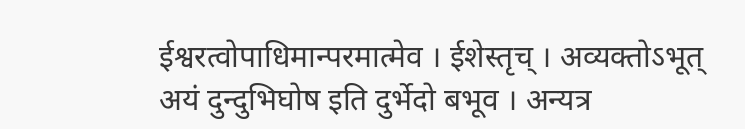ईश्वरत्वोपाधिमान्परमात्मेव । ईशेस्तृच् । अव्यक्तोऽभूत् अयं दुन्दुभिघोष इति दुर्भेदो बभूव । अन्यत्र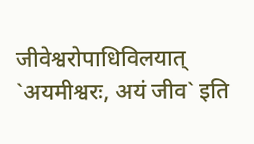जीवेश्वरोपाधिविलयात् `अयमीश्वरः, अयं जीव` इति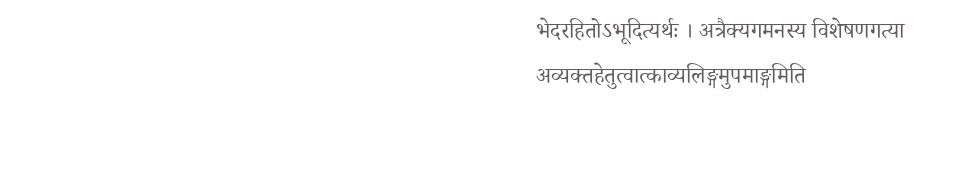भेदरहितोऽभूदित्यर्थः । अत्रैक्यगमनस्य विशेषणगत्या अव्यक्तहेतुत्वात्काव्यलिङ्गमुपमाङ्गमिति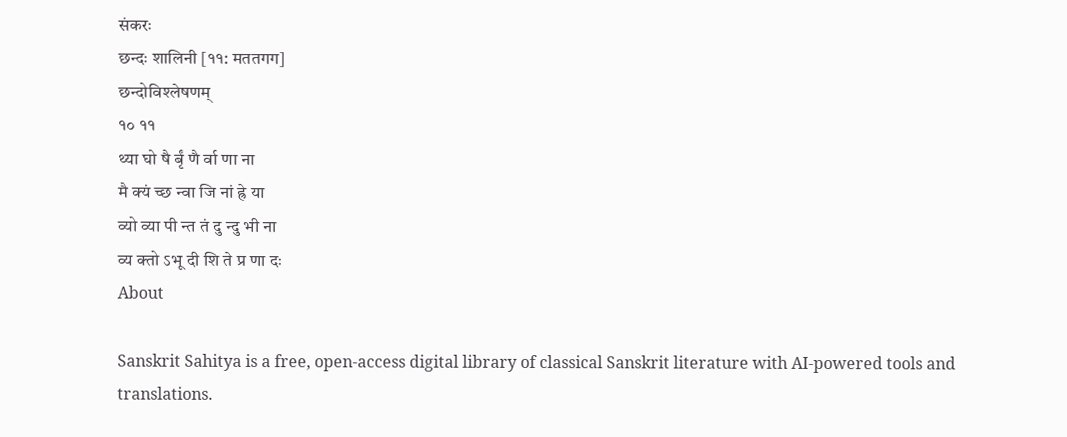संकरः
छन्दः शालिनी [११: मततगग]
छन्दोविश्लेषणम्
१० ११
थ्या घो षै र्बृं णै र्वा णा ना
मै क्यं च्छ न्वा जि नां ह्रे या
व्यो व्या पी न्त तं दु न्दु भी ना
व्य क्तो ऽभू दी शि ते प्र णा दः
About

Sanskrit Sahitya is a free, open-access digital library of classical Sanskrit literature with AI-powered tools and translations.